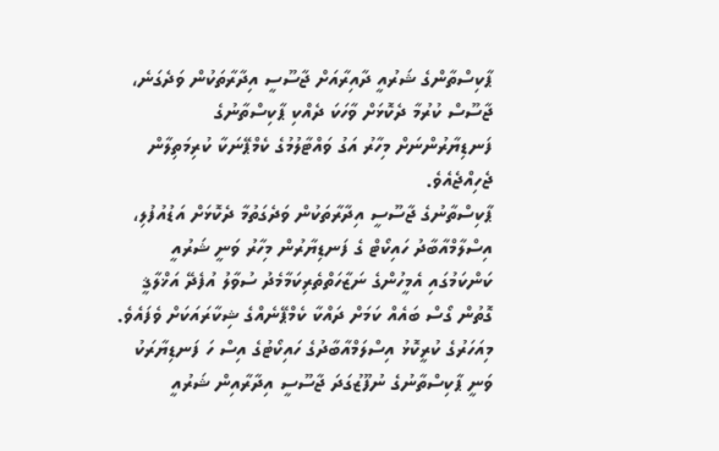ޕާކިސްތާންގެ ޝަރުއީ ދާއިރާއަށް ޖާސޫސީ އިދާރާތަކުން ވަދެގަނެ، ޖާސޫސް ކުރުމާ ދެކޮޅަށް ވާހަކަ ދެއްކި ޕާކިސްތާނުގެ ފަނޑިޔާރުންނަށް މިހާރު އަގު ވައްޓާލުމުގެ ކެމްޕޭނަކާ ކުރިމަތިލާން ޖެހިއްޖެއެވެ.
ޕާކިސްތާނުގެ ޖާސޫސީ އިދާރާތަކުން ވަދެގަތުމާ ދެކޮޅަށް އަޑުއުފުލި، އިސްލާމްއާބާދު ހައިކޯޓް ގެ ފަނޑިޔާރުން މިހާރު ވަނީ ޝަރުއީ ކަންކަމުގައި އެމީހުންގެ ނަޒާހަތްތެރިކަމާމެދު ސުވާލު އުފެދޭ އަޚްލާޤީ ގޮތުން ގޯސް ބައެއް ކަމަށް ދައްކާ ކެމްޕޭނެއްގެ ޝިކާރައަކަށް ވެފައެވެ.
މިއަހަރުގެ ކުރީކޮޅު އިސްލަމްއާބާދުގެ ހައިކޯޓުގެ އިސް ހަ ފަނޑިޔާރަކު ވަނީ ޕާކިސްތާނުގެ ނުފޫޒުގަދަ ޖާސޫސީ އިދާރާއިން ޝަރުއީ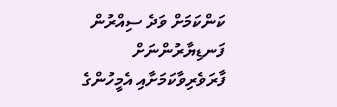ކަންކަމަށް ވަދެ ސިއްރުން ފަނޑިޔާރުންނަށް ފާރަވެރިވާކަމަށާއި އެމީހުންގެ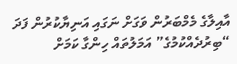އާއިލާގެ މެމްބަރުން ވަގަށް ނަގައި އަނިޔާކުރުން ފަދަ “ބިރުދެއްކުމުގެ” އަމަލުތައް ހިންގާ ކަމަށް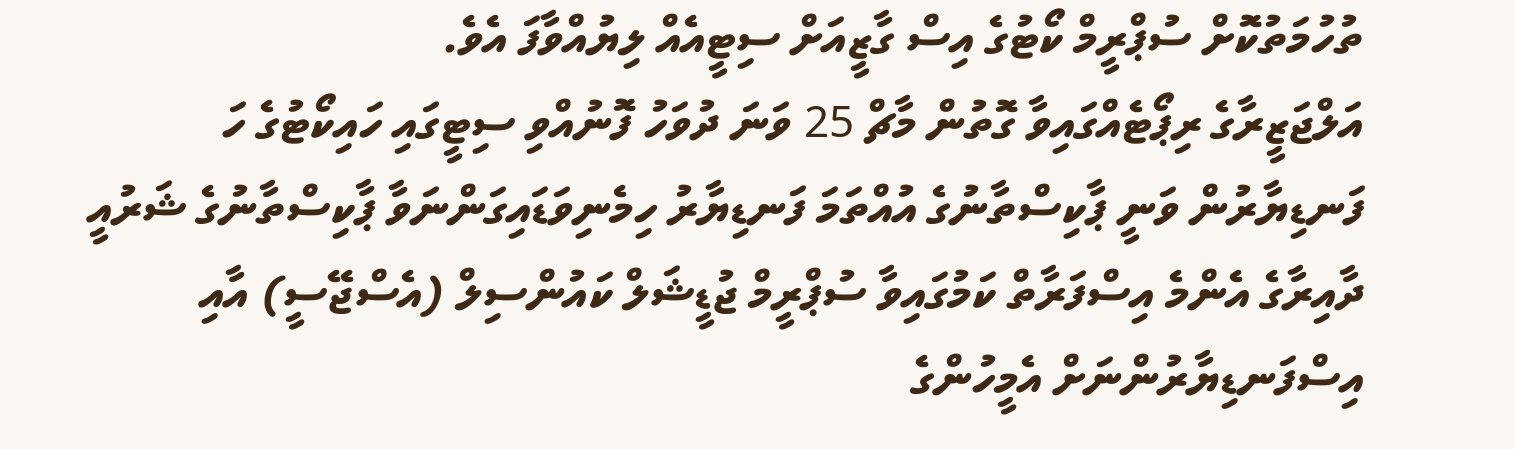ތުހުމަތުކޮށް ސުޕްރީމް ކޯޓުގެ އިސް ގާޒީއަށް ސިޓީއެއް ލިޔުއްވާފަ އެވެ.
އަލްޖަޒީރާގެ ރިޕޯޓެއްގައިވާ ގޮތުން މާޗް 25 ވަނަ ދުވަހު ފޮނުއްވި ސިޓީގައި ހައިކޯޓުގެ ހަ ފަނޑިޔާރުން ވަނީ ޕާކިސްތާނުގެ އުއްތަމަ ފަނޑިޔާރު ހިމެނިވަޑައިގަންނަވާ ޕާކިސްތާނުގެ ޝަރުއީ ދާއިރާގެ އެންމެ އިސްފަރާތް ކަމުގައިވާ ސުޕްރީމް ޖުޑީޝަލް ކައުންސިލް (އެސްޖޭސީ) އާއި އިސްފަނޑިޔާރުންނަށް އެމީހުންގެ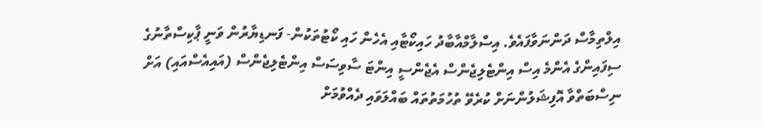އިލްތިމާސް ދަންނަވާފައެވެ. އިސްލާމްއާބާދު ހައިކޯޓާއި އެހެން ހައި ކޯޓުތަކުން- ފަނޑިޔާރުން ވަނީ ޕާކިސްތާނުގެ ސިފައިންގެ އެންމެ އިސް އިންޓެލިޖެންސް އެޖެންސީ އިންޓަ ސާވިސަސް އިންޓެލިޖެންސް (އައިއެސްއައި) އަށް ނިސްބަތްވާ އޮފިޝަލުންނަށް ކުރެވޭ ތުހުމަތުތައް ބައްލަވައި ދެއްވުމަށް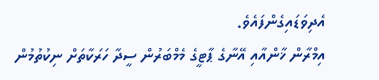އެދިވަޑައިގެންފައެވެ.
އިމްރާން ޚާންއާއި އޭނާގެ ޕާޓީގެ މެމްބަރުން ސީދާ ހަރަކާތަށް ނިކުތުމުން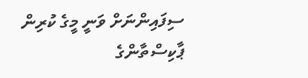ސިފައިންނަށް ވަނީ މީގެ ކުރިން ޕާކިސްތާންގެ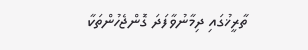ތާރީޚުގައި ދިމާނުވާފަދަ ގޮންޖެހުންތަކާ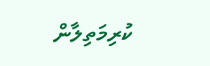ކުރިމަތިލާން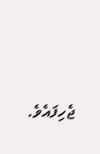ޖެހިފައެވެ.